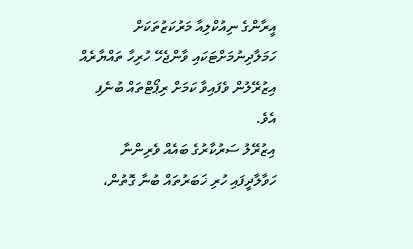އީރާންގެ ނިއުކްލިއާ މަރުކަޒުތަކަށް ހަމަލާދިނުމަށްޓަކައި ވާންޖެހޭ ހުރިހާ ތައްޔާރެއް އިޒުރޭލުން ވެފައިވާ ކަމަށް ރިޕޯޓްތައް ބުނެފި އެވެ.
އިޒުރޭލު ސަރުކާރުގެ ބައެއް ވެރިންނާ ހަވާލާދީފައި ހުރި ޚަބަރުތައް ބުނާ ގޮތުން،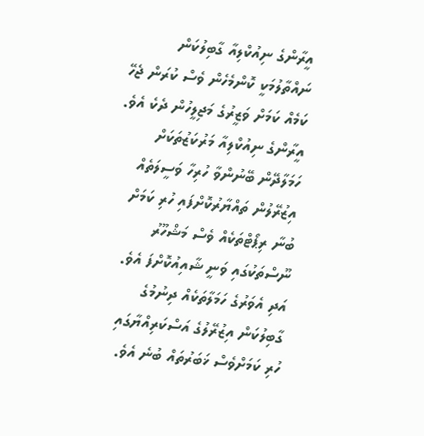އީރާންގެ ނިއުކްލިއާ ގާބިލުކަން ނައްތާލުމަކީ ކޮންމެހެން ވެސް ކުރަން ޖެހޭ ކަމެއް ކަމަށް ވަޒީރުގެ މަޖިލީހުން ދެކެ އެވެ.
އީރާންގެ ނިއުކްލިއާ މަރުކަޒުތަކަށް ހަމަލާދޭން ބޭނުންވާ ހުރިހާ ވަސީލަތެއް އިޒުރޭލުން ތައްޔާރުކޮށްފައި ހުރި ކަމަށް ބުނާ ރިޕޯޓްތަކެއް ވެސް މަޝްހޫރު ނޫސްތަކުގައި ވަނީ ޝާއިއުކޮށްފަ އެވެ. އަދި އެވަރުގެ ހަމަލާތަކެއް ދިނުމުގެ ގާބިލުކަން އިޒުރޭލުގެ އަސްކަރިއްޔާގައި ހުރި ކަމަށްވެސް ޚަބަރުތައް ބުނެ އެވެ.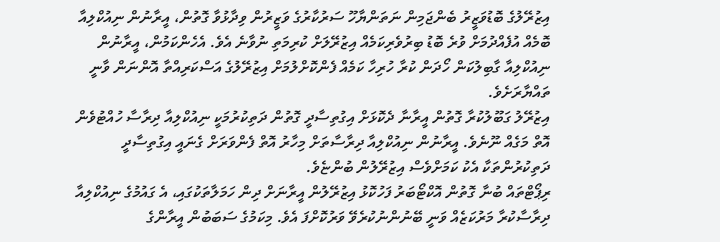އިޒުރޭލުގެ ބޮޑުވަޒީރު ބެންޖަމިން ނަތަންޔާހޫ ސަރުކާރުގެ ވަޒީރުން ވިދާޅުވާ ގޮތުން، އީރާނުން ނިއުކްލިއާ ބޮމެއް އުފެއްދުމަށް ވުރެ ބޮޑު ބިރުވެރިކަމެއް އިޒުރޭލަށް ކުރިމަތި ނުވާނެ އެވެ. އެހެންކަމުން، އީރާނުން ނިއުކްލިއާ ގާބިލުކަން ހޯދަން ކުރާ ހުރިހާ ކަމެއް ފެންކޮށްލުމަށް އިޒުރޭލުގެ އަސްކަރިއްތާ އޮންނަން ވާނީ ތައްޔާރަށެވެ.
އިޒުރޭލު ގަބޫލުކުރާ ގޮތުން އީރާނާ ދެކޮޅަށް އިގުތިސާދީ ގޮތުން ދަތިކުރުމަކީ ނިއުކްލިއާ ދިރާސާ ހުއްޓުވެން އޮތް މަގެއް ނޫނެވެ. އީރާނުން ނިއުކްލިއާ ދިރާސާތަށް މިހާރު އޮތް ފެންވަރަށް ގެނައީ އިގުތިސާދީ ދަތިކުރުންތަކާ އެކު ކަމަށްވެސް އިޒުރޭލުން ބުންޏެވެ.
ރިޕޯޓްތައް ބުނާ ގޮތުން އޮކްޓޯބަރު ފަހުކޮޅު އިޒުރޭލުން އީރާނަށް ދިން ހަމަލާތަކުގައި، އެ ގައުމުގެ ނިއުކްލިއާ ދިރާސާކުރާ މަރުކަޒެއް ވަނީ ބޭނުންނުކުރެވޭ ވަރުކޮށްފަ އެވެ. މިކަމުގެ ސަބަބުން އީރާންގެ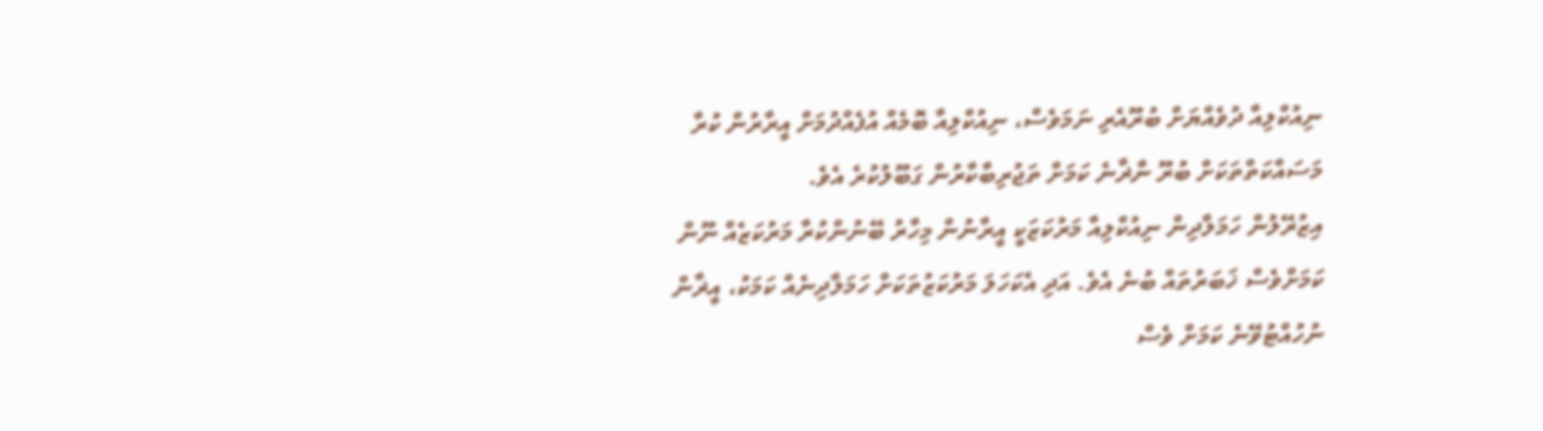ނިއުކްލިއާ ދުވެއްޔަށް ބުރޫއެރި ނަމަވެސް، ނިއުކްލިއާ ބޮމެއް އުފެއްދުމަށް އީރާރުން ކުރާ މަސައްކަތްތަކަށް ބުރޫ ނާޜާނެ ކަމަށް ތަޖުރިބާކާރުން ގަބޫލުކުރެ އެވެ.
އިޒުރޭލުން ހަމަލާދިން ނިއުކްލިއާ މަރުކަޒަކީ އީރާނުން މިހާރު ބޭނުންކުރާ މަރުކަޒެއް ނޫން ކަމަށްވެސް ޚަބަރުތައް ބުނެ އެވެ. އަދި އެކަހަލަ މަރުކަޒުތަކަށް ހަމަލާދިނެއް ކަމަކު، އީޜާން ނުހުއްޓުވޭނެ ކަމަށް ވެސް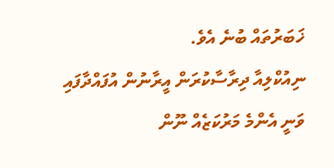ޚަބަރުތައް ބުނެ އެވެ.
ނިއުކްލިއާ ދިރާސާކުރަން އީރާނުން އުފައްދާފައި ވަނީ އެންމެ މަރުކަޒެއް ނޫން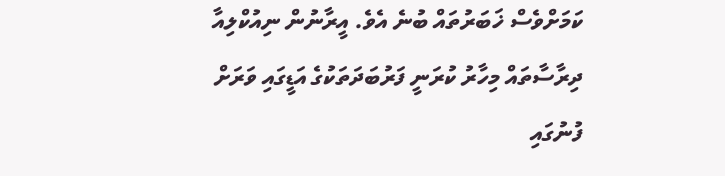ކަމަށްވެސް ޚަބަރުތައް ބުނެ އެވެ. އީރާނުން ނިއުކްލިއާ ދިރާސާތައް މިހާރު ކުރަނީ ފަރުބަދަތަކުގެ އަޑީގައި ވަރަށް ފުނުގައި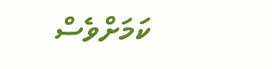ކަމަށްވެސް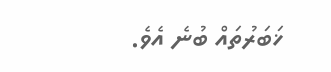ޚަބަރުތައް ބުނެ އެވެ.